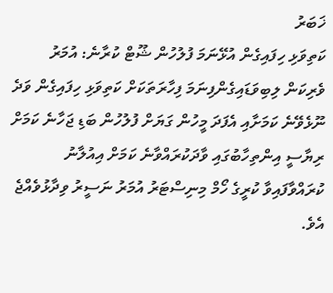ޚަބަރު
ކަތިވަޅި ހިފައިގެން އުޅޭނަމަ ފުލުހުން ޝޫޓް ކުރާނެ: އުމަރު
ވެރިކަން ލިބިވަޑައިގެންފިނަމަ ފިހާރަތަކަށް ކަތިވަޅި ހިފައިގެން ވަދެ ނޫޅެވޭނެ ކަމަށާއި އެފަދަ މީހުން ގަޔަށް ފުލުހުން ބަޑި ޖަހާނެ ކަމަށް ރިޔާސީ އިންތިހާބުގައި ވާދަކުރައްވާނެ ކަމަށް އިއުލާނު ކުރައްވާފައިވާ ކުރީގެ ހޯމް މިނިސްޓަރު އުމަރު ނަސީރު ވިދާޅުވެއްޖެ އެވެ.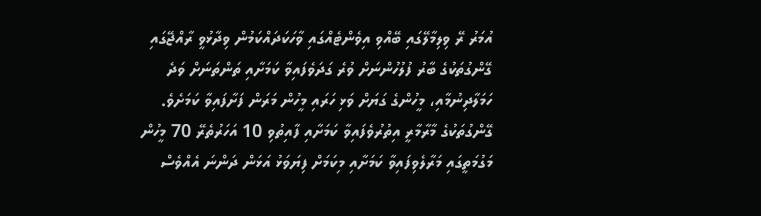އުމަރު ރޭ ވިލިމާލޭގައި ބޭއްވި އިވެންޓެއްގައި ވާހަކަދައްކަމުން ވިދާޅުވީ ރާއްޖޭގައި ގޭންގުތަކުގެ ބާރު ފުލުހުންނަށް ވުރެ ގަދަވެފައިވާ ކަމަށާއި ތަންތަނަށް ވަދެ ހަމަލާދިނުމާއި، މީހުންގެ ގަޔަށް ވަޅި ހަރައި މީހުން މަރަން ފަށާފައިވާ ކަމަށެވެ.
ގޭންގުތަކުގެ މާރާމާރީ އިތުރުވެފައިވާ ކަމަށާއި ފާއިތުވި 10 އަހަރުތެރޭ 70 މީހުން މަގުމަތީގައި މަރާލެވިފައިވާ ކަމަށާއި މިކަމަށް ފިޔަވަޅު އަޅަން ދަންނަ އެއްވެސް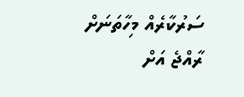ސަރުކާރެއް މިހާތަނަށް ރާއްޖެ އަށް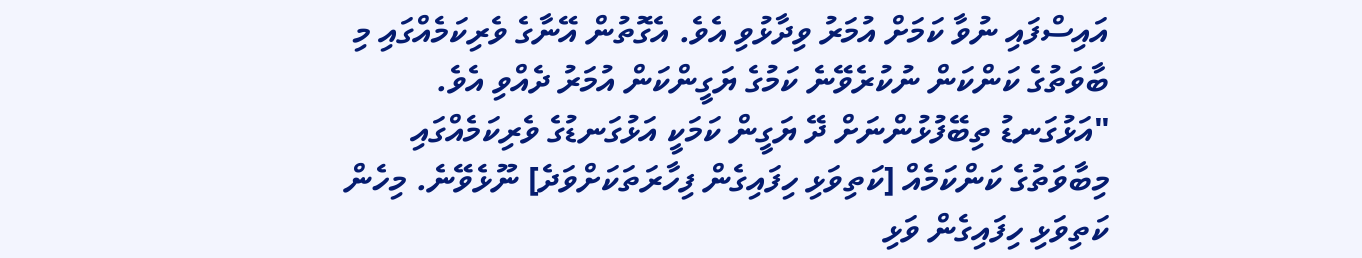އައިސްފައި ނުވާ ކަމަށް އުމަރު ވިދާޅުވި އެވެ. އެގޮތުން އޭނާގެ ވެރިކަމެއްގައި މި ބާވަތުގެ ކަންކަން ނުކުރެވޭނެ ކަމުގެ ޔަގީންކަން އުމަރު ދެއްވި އެވެ.
"އަޅުގަނޑު ތިބޭފުޅުންނަށް ދޭ ޔަގީން ކަމަކީ އަޅުގަނޑުގެ ވެރިކަމެއްގައި މިބާވަތުގެ ކަންކަމެއް [ކަތިވަޅި ހިފައިގެން ފިހާރަތަކަށްވަދެ] ނޫޅެވޭނެ. މިހެން ކަތިވަޅި ހިފައިގެން ވަޅި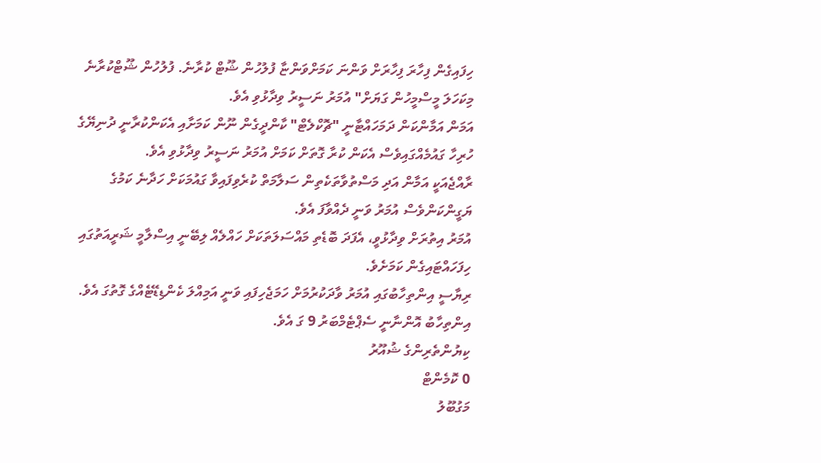ހިފައިގެން ފިހާރަ ފިހާރަށް ވަންނަ ކަމަށްވަންޏާ ފުލުހުން ޝޫޓް ކުރާނެ. ފުލުހުން ޝޫޓްކުރާނެ މިކަހަލަ މީސްމީހުން ގަޔަށް" އުމަރު ނަސީރު ވިދާޅުވި އެވެ.
އަމަން އަމާންކަން ދަމަހައްޓާނީ "ޗޮކްލެޓް" ކާންދީގެން ނޫން ކަމަށާއި އެކަންކުރާނީ ދުނިޔޭގެ ހުރިހާ ގައުމެއްގައިވެސް އެކަން ކުރާ ގޮތަށް ކަމަށް އުމަރު ނަސީރު ވިދާޅުވި އެވެ.
ރާއްޖެއަކީ އަމާން އަދި މަސްތުވާތަކެތިން ސަލާމަތް ކުރެވިފައިވާ ގައުމަކަށް ހަދާނެ ކަމުގެ ޔަގީންކަންވެސް އުމަރު ވަނީ ދެއްވާފަ އެވެ.
އުމަރު އިތުރަށް ވިދާޅުވީ، އެފަދަ ބޮޑެތި މައްސަލަތަކަށް ހައްލެއް ލިބޭނީ އިސްލާމީ ޝަރީއަތުގައި ހިފަހައްޓައިގެން ކަމަށެވެ.
ރިޔާސީ އިންތިހާބުގައި އުމަރު ވާދަކުރުމަށް ހަމަޖެހިފައި ވަނީ އަމިއްލަ ކެންޑިޑޭޓެއްގެ ގޮތުގަ އެވެ. އިންތިހާބު އޮންނާނީ ސެޕްޓެމްބަރު 9 ގަ އެވެ.
ކިޔުންތެރިންގެ ޝުއޫރު
0 ކޮމެންޓް
މަގުބޫލު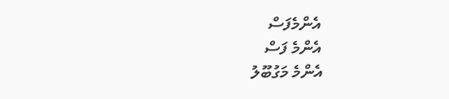އެންމެފަސް
އެންމެ ފަސް
އެންމެ މަގުބޫލު